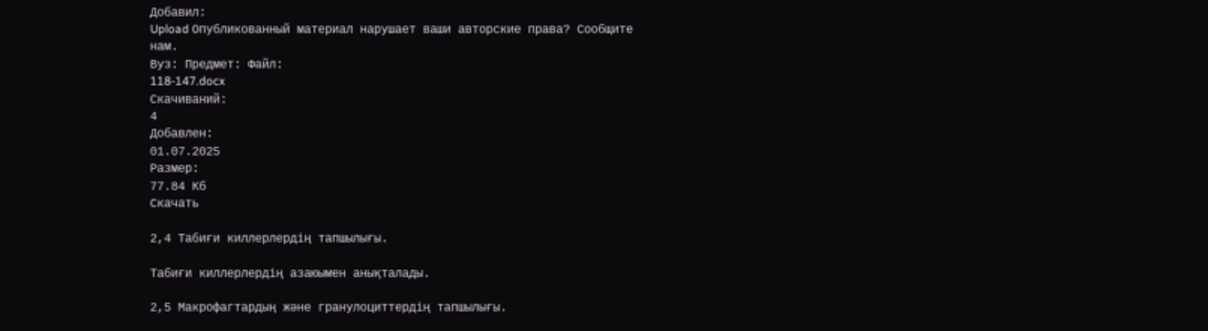Добавил:
Upload Опубликованный материал нарушает ваши авторские права? Сообщите нам.
Вуз: Предмет: Файл:
118-147.docx
Скачиваний:
4
Добавлен:
01.07.2025
Размер:
77.84 Кб
Скачать

2,4 Табиғи киллерлердің тапшылығы.

Табиғи киллерлердің азаюымен анықталады.

2,5 Макрофагтардың және гранулоциттердің тапшылығы.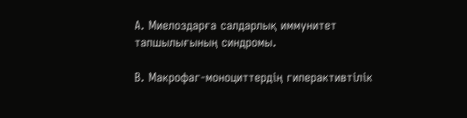А. Миелоздарға салдарлық иммунитет тапшылығының синдромы.

В. Макрофаг-моноциттердің гиперактивтілік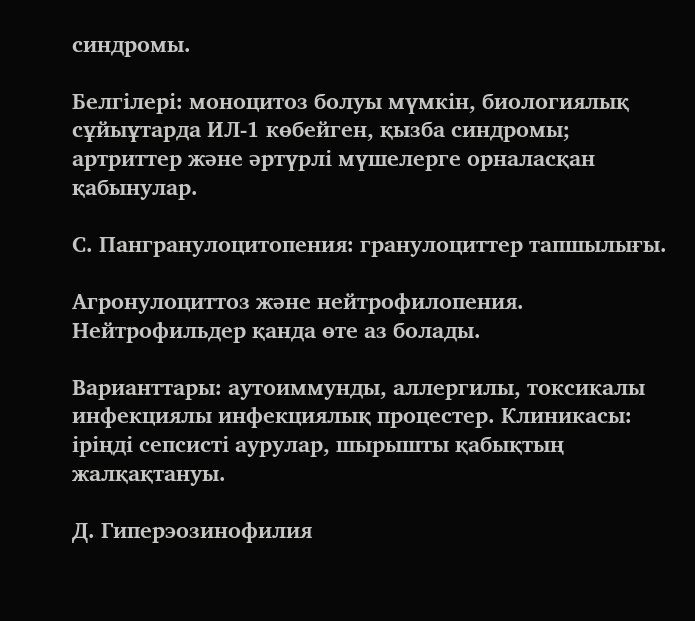синдромы.

Белгілері: моноцитоз болуы мүмкін, биологиялық сұйыұтарда ИЛ-1 көбейген, қызба синдромы; артриттер және әртүрлі мүшелерге орналасқан қабынулар.

С. Пангранулоцитопения: гранулоциттер тапшылығы.

Агронулоциттоз және нейтрофилопения. Нейтрофильдер қанда өте аз болады.

Варианттары: аутоиммунды, аллергилы, токсикалы инфекциялы инфекциялық процестер. Клиникасы: іріңді сепсисті аурулар, шырышты қабықтың жалқақтануы.

Д. Гиперэозинофилия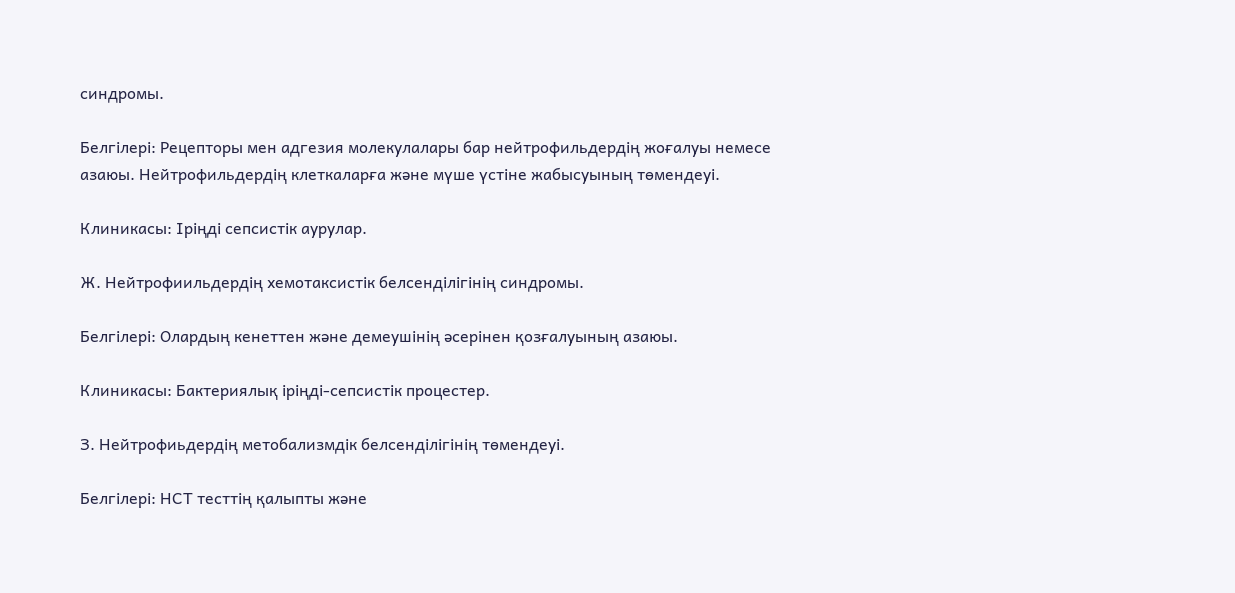синдромы.

Белгілері: Рецепторы мен адгезия молекулалары бар нейтрофильдердің жоғалуы немесе азаюы. Нейтрофильдердің клеткаларға және мүше үстіне жабысуының төмендеуі.

Клиникасы: Іріңді сепсистік аурулар.

Ж. Нейтрофиильдердің хемотаксистік белсенділігінің синдромы.

Белгілері: Олардың кенеттен және демеушінің әсерінен қозғалуының азаюы.

Клиникасы: Бактериялық іріңді-сепсистік процестер.

З. Нейтрофиьдердің метобализмдік белсенділігінің төмендеуі.

Белгілері: НСТ тесттің қалыпты және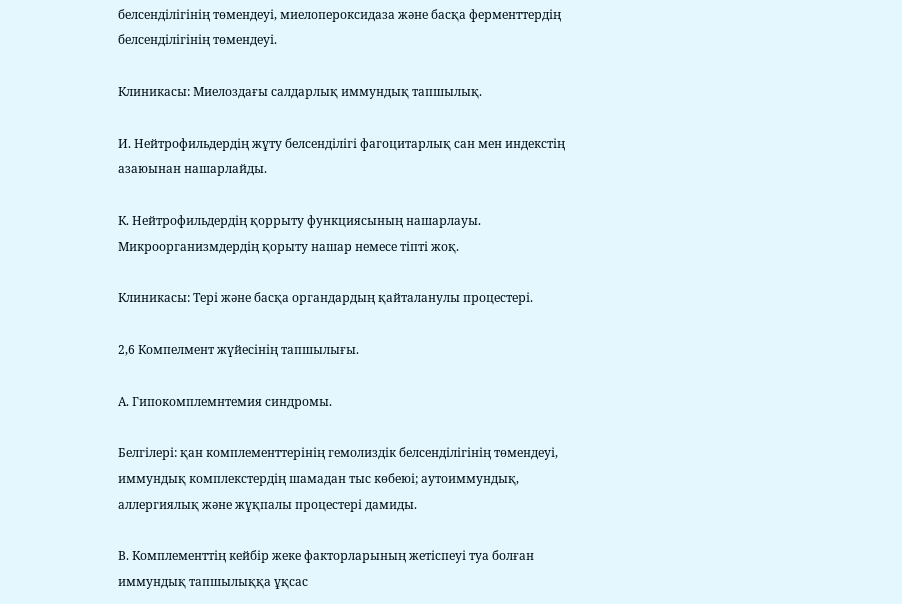белсенділігінің төмендеуі, миелопероксидаза және басқа ферменттердің белсенділігінің төмендеуі.

Клиникасы: Миелоздағы салдарлық иммундық тапшылық.

И. Нейтрофильдердің жұту белсенділігі фагоцитарлық сан мен индекстің азаюынан нашарлайды.

К. Нейтрофильдердің қоррыту функциясының нашарлауы. Микроорганизмдердің қорыту нашар немесе тіпті жоқ.

Клиникасы: Тері және басқа органдардың қайталанулы процестері.

2,6 Компелмент жүйесінің тапшылығы.

А. Гипокомплемнтемия синдромы.

Белгілері: қан комплементтерінің гемолиздік белсенділігінің төмендеуі, иммундық комплекстердің шамадан тыс көбеюі; аутоиммундық, аллергиялық және жұқпалы процестері дамиды.

В. Комплементтің кейбір жеке факторларының жетіспеуі туа болған иммундық тапшылыққа ұқсас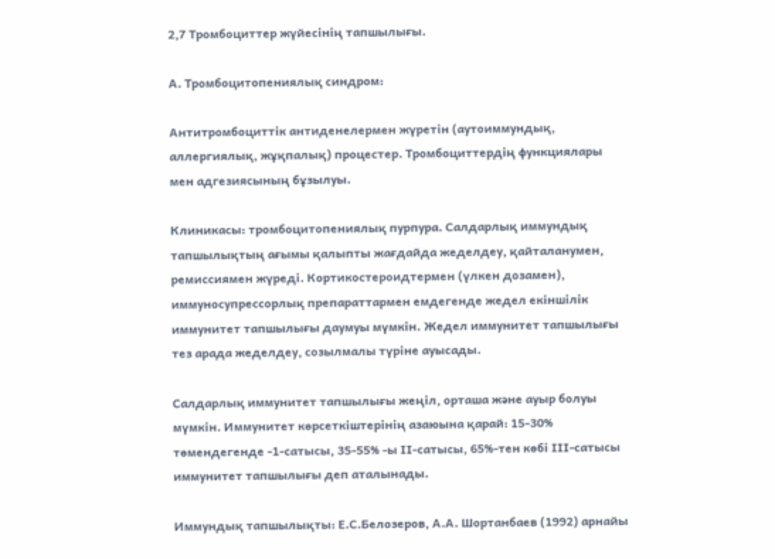2,7 Тромбоциттер жүйесінің тапшылығы.

А. Тромбоцитопениялық синдром:

Антитромбоциттік антиденелермен жүретін (аутоиммундық, аллергиялық, жұқпалық) процестер. Тромбоциттердің функциялары мен адгезиясының бұзылуы.

Клиникасы: тромбоцитопениялық пурпура. Салдарлық иммундық тапшылықтың ағымы қалыпты жағдайда жеделдеу, қайталанумен, ремиссиямен жүреді. Кортикостероидтермен (үлкен дозамен), иммуносупрессорлық препараттармен емдегенде жедел екіншілік иммунитет тапшылығы даумуы мүмкін. Жедел иммунитет тапшылығы тез арада жеделдеу, созылмалы түріне ауысады.

Салдарлық иммунитет тапшылығы жеңіл, орташа және ауыр болуы мүмкін. Иммунитет көрсеткіштерінің азаюына қарай: 15-30% төмендегенде -1-сатысы, 35-55% -ы ІІ-сатысы, 65%-тен көбі ІІІ-сатысы иммунитет тапшылығы деп аталынады.

Иммундық тапшылықты: Е.С.Белозеров, А.А. Шортанбаев (1992) арнайы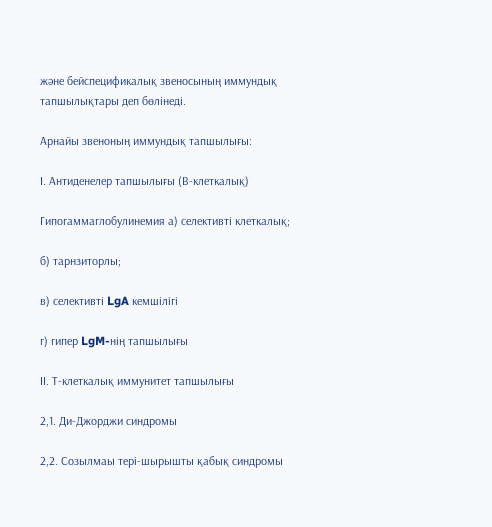және бейспецификалық звеносының иммундық тапшылықтары деп бөлінеді.

Арнайы звеноның иммундық тапшылығы:

І. Антиденелер тапшылығы (В-клеткалық)

Гипогаммаглобулинемия а) селективті клеткалық;

б) тарнзиторлы;

в) селективті LgA кемшілігі

г) гипер LgM-нің тапшылығы

ІІ. Т-клеткалық иммунитет тапшылығы

2,1. Ди-Джорджи синдромы

2,2. Созылмаы тері-шырышты қабық синдромы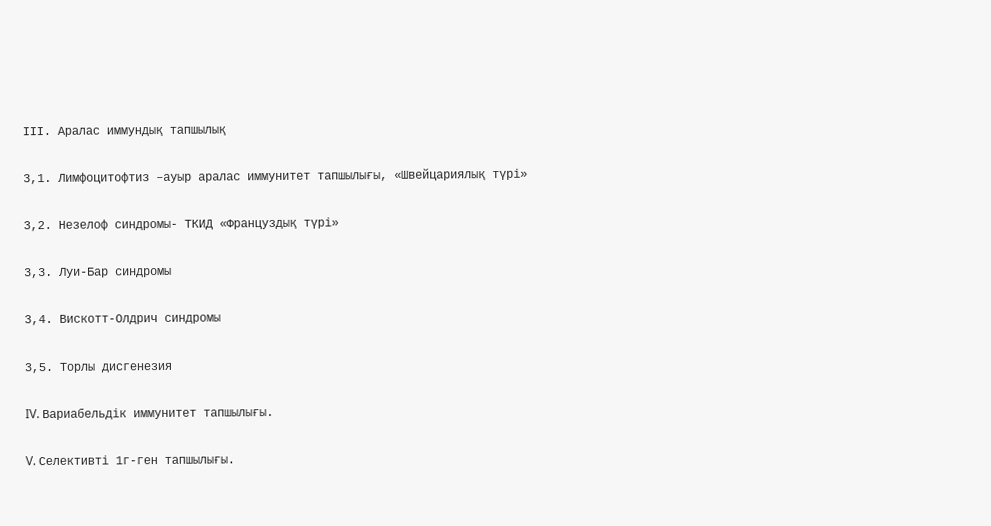ІІІ. Аралас иммундық тапшылық

3,1. Лимфоцитофтиз –ауыр аралас иммунитет тапшылығы, «Швейцариялық түрі»

3,2. Незелоф синдромы- ТКИД «Француздық түрі»

3,3. Луи-Бар синдромы

3,4. Вискотт-Олдрич синдромы

3,5. Торлы дисгенезия

IV. Вариабельдік иммунитет тапшылығы.

V. Селективті 1г-ген тапшылығы.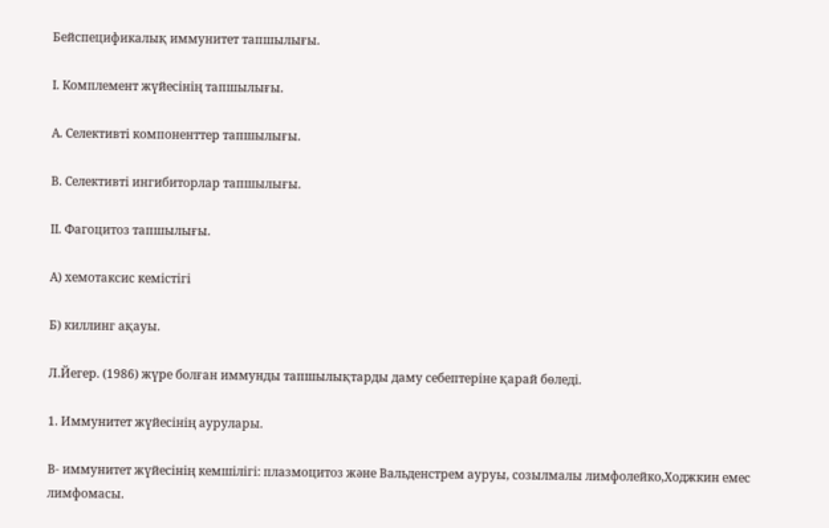Бейспецификалық иммунитет тапшылығы.

І. Комплемент жүйесінің тапшылығы.

А. Селективті компоненттер тапшылығы.

В. Селективті ингибиторлар тапшылығы.

ІІ. Фагоцитоз тапшылығы.

А) хемотаксис кемістігі

Б) киллинг ақауы.

Л.Йегер. (1986) жүре болған иммунды тапшылықтарды даму себептеріне қарай бөледі.

1. Иммунитет жүйесінің аурулары.

В- иммунитет жүйесінің кемшілігі: плазмоцитоз және Вальденстрем ауруы, созылмалы лимфолейко,Ходжкин емес лимфомасы.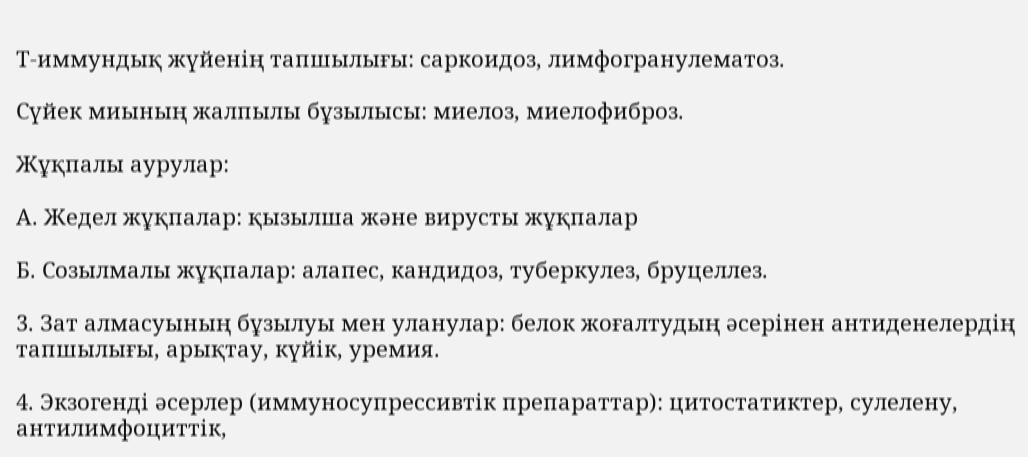Т-иммундық жүйенің тапшылығы: саркоидоз, лимфогранулематоз.

Сүйек миының жалпылы бұзылысы: миелоз, миелофиброз.

Жұқпалы аурулар:

А. Жедел жұқпалар: қызылша және вирусты жұқпалар

Б. Созылмалы жұқпалар: алапес, кандидоз, туберкулез, бруцеллез.

3. Зат алмасуының бұзылуы мен уланулар: белок жоғалтудың әсерінен антиденелердің тапшылығы, арықтау, күйік, уремия.

4. Экзогенді әсерлер (иммуносупрессивтік препараттар): цитостатиктер, сулелену, антилимфоциттік,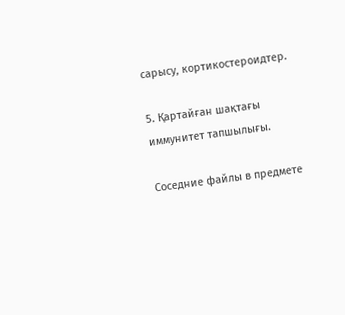сарысу, кортикостероидтер.

5. Қартайған шақтағы иммунитет тапшылығы.

Соседние файлы в предмете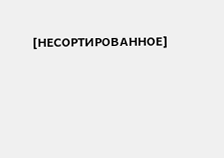[НЕСОРТИРОВАННОЕ]